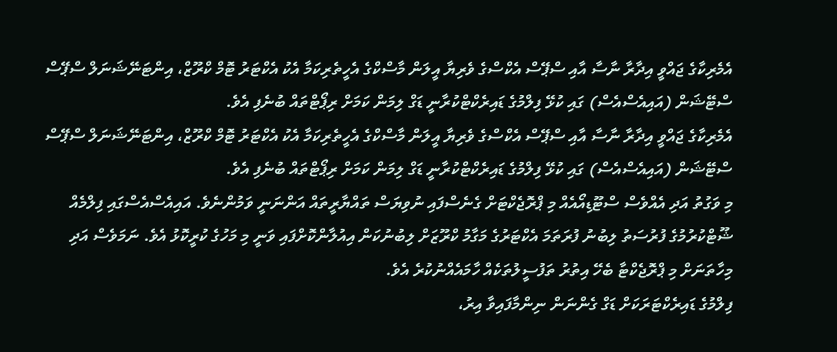އެމެރިކާގެ ޖައްވީ އިދާރާ ނާސާ އާއި ސްޕޭސް އެކްސްގެ ވެރިޔާ އީލަން މާސްކްގެ އެހީތެރިކަމާ އެކު އެކްޓަރު ޓޮމް ކްރޫޒް، އިންޓަނޭޝަނަލް ސްޕޭސް ސްޓޭޝަން (އައިއެސްއެސް) ގައި ކުޅޭ ފިލްމުގެ ޑައިރެކްޓްކުރާނީ ޑަގް ލިމަން ކަމަށް ރިޕޯޓްތައް ބުނެފި އެވެ.
އެމެރިކާގެ ޖައްވީ އިދާރާ ނާސާ އާއި ސްޕޭސް އެކްސްގެ ވެރިޔާ އީލަން މާސްކްގެ އެހީތެރިކަމާ އެކު އެކްޓަރު ޓޮމް ކްރޫޒް، އިންޓަނޭޝަނަލް ސްޕޭސް ސްޓޭޝަން (އައިއެސްއެސް) ގައި ކުޅޭ ފިލްމުގެ ޑައިރެކްޓްކުރާނީ ޑަގް ލިމަން ކަމަށް ރިޕޯޓްތައް ބުނެފި އެވެ.
މި ވަގުތު އަދި އެއްވެސް ސްޓޫޑިއޯއެއް މި ޕްރޮޖެކްޓަށް ގެނެސްފައި ނުވިޔަސް ތައްޔާރީތައް އަންނަނީ ވަމުންނެވެ. އައިއެސްއެސްގައި ފިލްމެއް ޝޫޓްކުރުމުގެ ފުރުސަތު ލިބުނު ފުރަތަމަ އެކްޓަރުގެ މަގާމު ކްރޫޒަށް ލިބުނުކަން އިއުލާންކޮށްފައި ވަނީ މި މަހުގެ ކުރީކޮޅު އެވެ. ނަމަވެސް އަދި މިހާތަނަށް މި ޕްރޮޖެކްޓާ ބެހޭ އިތުރު ތަފުސީލުތަކެއް ހާމައެއްނުކުރެ އެވެ.
ފިލްމުގެ ޑައިރެކްޓަރަކަށް ޑަގް ގެންނަން ނިންމާފައިވާ އިރު،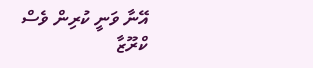އޭނާ ވަނީ ކުރިން ވެސް ކްރޫޒާ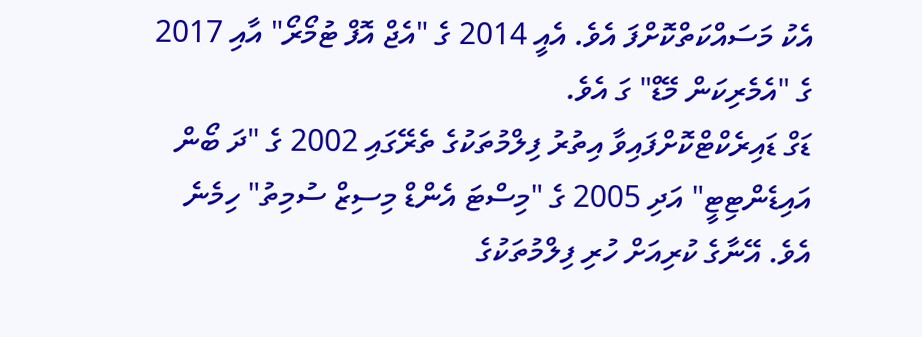އެކު މަސައްކަތްކޮށްފަ އެވެ. އެއީ 2014 ގެ "އެޖް އޮފް ޓުމޯރޯ" އާއި 2017 ގެ "އެމެރިކަން މޭޑް" ގަ އެވެ.
ޑަގް ޑައިރެކްޓްކޮށްފައިވާ އިތުރު ފިލްމުތަކުގެ ތެރޭގައި 2002 ގެ "ދަ ބޯން އައިޑެންޓިޓީ" އަދި 2005 ގެ "މިސްޓަ އެންޑް މިސިޒް ސުމިތު" ހިމެނެ އެވެ. އޭނާގެ ކުރިއަށް ހުރި ފިލްމުތަކުގެ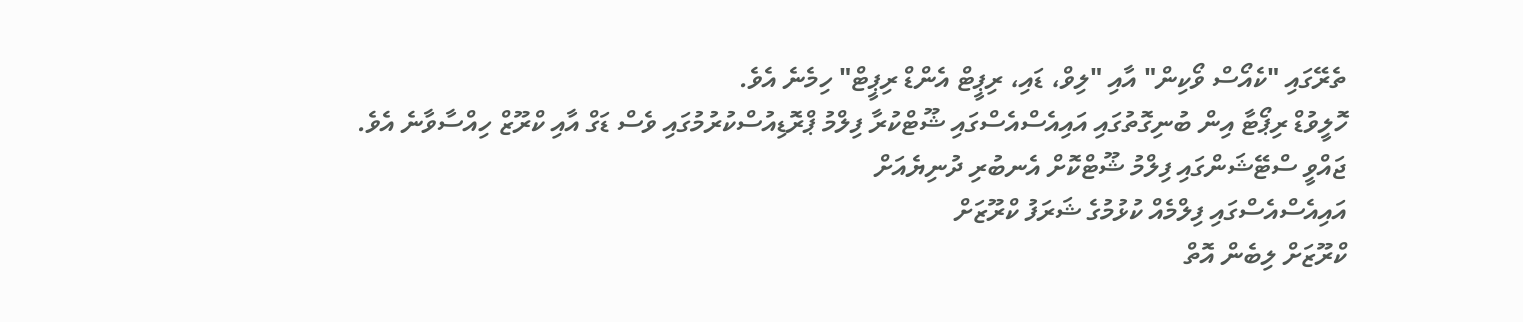ތެރޭގައި "ކެއޯސް ވޯކިން" އާއި "ލިވް، ޑައި، ރިޕީޓް އެންޑް ރިޕީޓް" ހިމެނެ އެވެ.
ހޮލީވުޑް ރިޕޯޓާ އިން ބުނިގޮތުގައި އައިއެސްއެސްގައި ޝޫޓްކުރާ ފިލްމު ޕްރޮޑިއުސްކުރުމުގައި ވެސް ޑަގް އާއި ކްރޫޒް ހިއްސާވާނެ އެވެ.
ޖައްވީ ސްޓޭޝަންގައި ފިލްމު ޝޫޓްކޮށް އެނބުރި ދުނިޔެއަށް
އައިއެސްއެސްގައި ފިލްމެއް ކުޅުމުގެ ޝަރަފު ކްރޫޒަށް
ކްރޫޒަށް ލިބެން އޮތް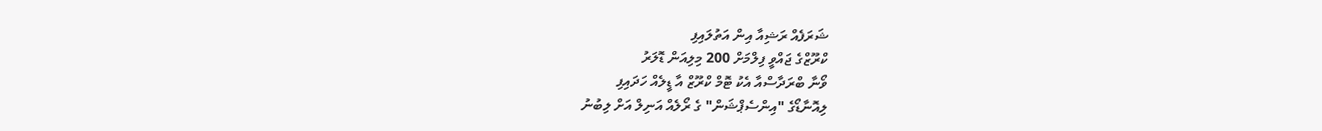ޝަރަފެއް ރަޝިއާ އިން އަތުލައިފި
ކްރޫޒްގެ ޖައްވީ ފިލްމަށް 200 މިލިއަން ޑޮލަރު
ވޯނާ ބްރަދާސްއާ އެކު ޓޮމް ކްރޫޒް އާ ޑީލެއް ހަދައިފި
ލިއޮނާޑޯގެ "އިންސެޕްޝަން" ގެ ރޯލެއް އަނިލް އަށް ލިބުނު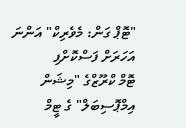"ޓޮޕް ގަން: މެވެރިކް" އަންނަ އަހަރަށް ފަސްކޮށްފި
ޓޮމް ކްރޫޒްގެ "މިޝަން އިމްޕޮސިބަލް" ގެ ޓީމް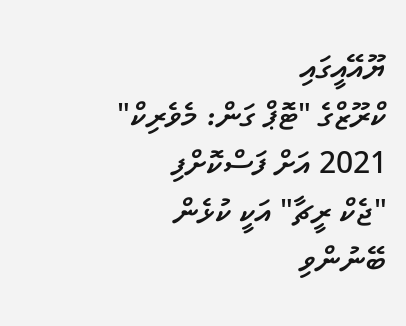ޔޫއޭއީގައި
ކްރޫޒްގެ "ޓޮޕް ގަން: މެވެރިކް" 2021 އަށް ފަސްކޮށްފި
"ޖެކް ރީޗާ" އަކީ ކުޅެން ބޭނުންވި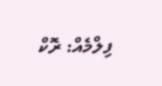ފިލްމެއް: ރޮކް